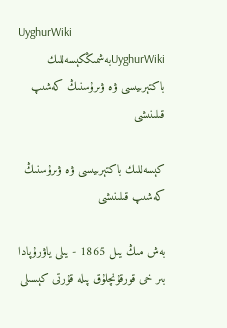UyghurWiki
UyghurWikiبەشمىڭكېسەللىك باكتېرىيىسى ۋە ۋىرۇسنىڭ كەشىپ قىلىنىشى

كېسەللىك باكتېرىيىسى ۋە ۋىرۇسنىڭ كەشىپ قىلىنىشى

بەش مىڭ يىل 1865 - يىلى ياۋرۇپادا بىر خى قورقۇنچلۇق پىلە قۇرتى كېسىلى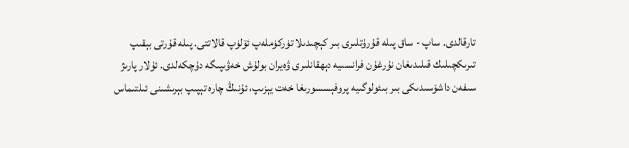تارقالدى. ساپ - ساق پىلە قۇرۇتلىرى بىر كېچىدىلا تۈركۈملەپ ئۆلۈپ قالاتتى. پىلە قۇرتى بېقىپ تىرىكچىلىك قىلىدىغان نۇرغۇن فرانسىيە دېھقانلىرى ۋەيران بولۇش خەۋىپىگە دۇچكەلدى. ئۇلار پارىژ سىفەن داشۆسىدىكى بىر بىئولوگىيە پروفېسسورىغا خەت يېزىپ، ئۇنىڭ چارە تېپىپ بېرىشىنى ئىلتىماس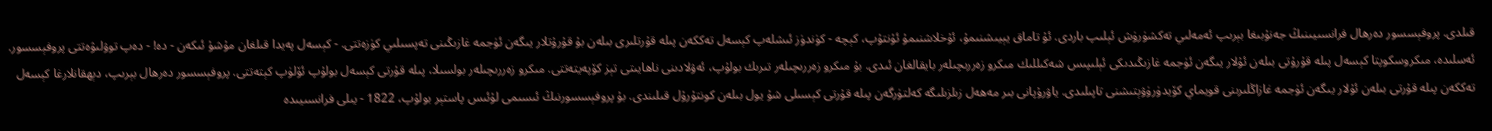قىلدى. پروفېسسور دەرھال فرانسىيىنىڭ جەنۇبىغا بېرىپ ئەمەلىي تەكشۈرۈش ئېلىپ باردى. ئۇ تاماق يېيىشنىمۇ، ئۇخلاشنىمۇ ئۇنتۇپ، كېچە - كۈندۈز ئىشلەپ كېسەل تەككەن پىلە قۇرتلىرى بىلەن بۇ قۇرۇتلار يىگەن ئۈجمە غازىڭىنى تەپسىلىي كۈزەتتى. - كېسەل پەيدا قىلغان مۇشۇ ئىكەن - دە! - دەپ توۋلىۋەتتى پروفېسسور. ئەسلىدە، مىكروسكوپتا كېسەل پىلە قۇرۇتى بىلەن ئۇلار يىگەن ئۈجمە غازىڭىدىكى ئېلىپىس شەكىللىك مىكرو زەررىچىلەر بايقالغان ئىدى. بۇ مىكرو زەررىچىلەر تىرىك بولۇپ، ئەۋلادىنى ناھايىتى تېز كۆپەيتەتتى. مىكرو زەررىچىلەر بولسىلا، پىلە قۇرتى كېسەل بولۇپ ئۆلۈپ كېتەتتى. پروفېسسور دەرھال بېرىپ، دېھقانلارغا كېسەل تەككەن پىلە قۇرتى بىلەن ئۇلار يىگەن ئۈجمە غازاڭلىرىنى قويماي كۆيدۈرۈۋېتىشنى تاپىلىدى. ياۋرۇپانى بىر مەھەل زىلزىلىگە كەلتۈرگەن پىلە قۇرتى كېسىلى شۇ يول بىلەن كونتۇرۇل قىلىندى. بۇ پروفېسسورنىڭ ئىسىمى لۇئىس پاستېر بولۇپ، 1822 - يىلى فرانسىيىدە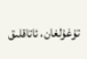تۇغۇلغان، ئاتاقلىق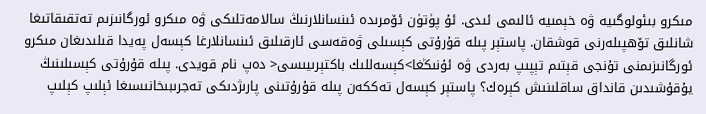مىكرو بىئولوگىيە ۋە خېمىيە ئالىمى ئىدى. ئۇ پۈتۈن ئۆمرىدە ئىنسانلارنىڭ سالامەتلىكى ۋە مىكرو ئورگانىزىم تەتقىقاتىغا شانلىق تۆھپىلەرنى قوشقان. پاستېر پىلە قۇرۇتى كېسىلى ۋەقەسى ئارقىلىق ئىنسانلارغا كېسەل پەيدا قىلىدىغان مىكرو ئورگانىزىمنى تۇنجى قېتىم تېپىپ بەردى ۋە ئۇنىڭغا>كېسەللىك باكتېرىيىسى< دەپ نام قويدى. پىلە قۇرۇتى كېسىلىنىڭ يۇقۇشىدىن قانداق ساقلىنىش كېرەك؟ پاستېر كېسەل تەككەن پىلە قۇرۇتىنى پارىژدىكى تەجرىبىخانىسىغا ئېلىپ كېلىپ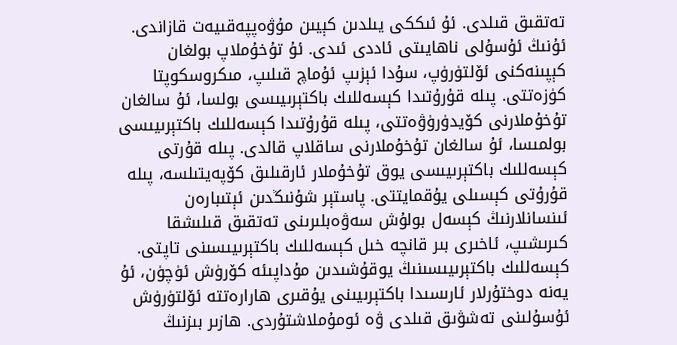تەتقىق قىلدى. ئۇ ئىككى يىلدىن كېيىن مۇۋەپپەقىيەت قازاندى. ئۇنىڭ ئۇسۇلى ناھايىتى ئاددى ئىدى. ئۇ تۇخۇملاپ بولغان كېپىنەكنى ئۆلتۈرۈپ، سۇدا ئېزىپ ئۇماچ قىلىپ، مىكروسكوپتا كۈزەتتى. پىلە قۇرۇتىدا كېسەللىك باكتېرىيىسى بولسا، ئۇ سالغان تۇخۇملارنى كۆيدۈرۈۋەتتى، پىلە قۇرۇتىدا كېسەللىك باكتېرىيىسى بولمىسا، ئۇ سالغان تۇخۇملارنى ساقلاپ قالدى. پىلە قۇرتى كېسەللىك باكتېرىيىسى يوق تۇخۇملار ئارقىلىق كۆپەيتىلسە، پىلە قۇرۇتى كېسىلى يۇقمايتتى. پاستېر شۇنىڭدىن ئېتىبارەن ئىنسانلارنىڭ كېسەل بولۇش سەۋەبلىرىنى تەتقىق قىلىشقا كىرىشىپ، ئاخىرى بىر قانچە خىل كېسەللىك باكتېرىيىسىنى تاپتى. كېسەللىك باكتېرىيىسىنىڭ يوقۇشىدىن مۇداپىئە كۆرۈش ئۈچۈن، ئۇ يەنە دوختۇرلار ئارىسىدا باكتېرىيىنى يۇقىرى ھارارەتتە ئۆلتۈرۈش ئۇسۇلىنى تەشۋىق قىلدى ۋە ئومۇملاشتۇردى. ھازىر بىزنىڭ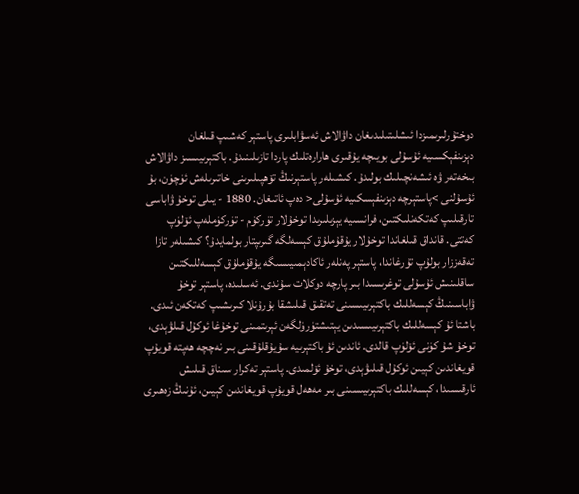دوختۇرلىرىمىزدا ئىشلىتىلىدىغان داۋالاش ئەسۋابلىرى پاستېر كەشىپ قىلغان دېزىنفېكسىيە ئۇسۇلى بويىچە يۇقىرى ھارارەتلىك پاردا تازىلىنىدۇ. باكتېرىيىسىز داۋالاش بىخەتەر ۋە ئىشەنچىلىك بولىدۇ. كىشىلەر پاستېرنىڭ تۆھپىلىرىنى خاتىرىلەش ئۈچۈن، بۇ ئۇسۇلنى >پاستېرچە دېزىنفېسكىيە ئۇسۇلى< دەپ ئاتىغان. 1880 - يىلى توخۇ ۋاباسى تارقىلىپ كەتكەنلىكتىن، فرانسىيە يېزىلىرىدا توخۇلار تۈركۈم - تۈركۈملەپ ئۆلۈپ كەتتى. قانداق قىلغاندا توخۇلار يۇقۇملۇق كېسەلگە گىرىپتار بولمايدۇ؟ كىشىلەر تازا تەقەززار بولۇپ تۇرغاندا، پاستېر پەنلەر ئاكادېمىيىسىگە يۇقۇملۇق كېسەللىكتىن ساقلىنىش ئۇسۇلى توغرىسىدا بىر پارچە دوكلات سۇندى. ئەسلىدە، پاستېر توخۇ ۋاباسىنىڭ كېسەللىك باكتېرىيىسىنى تەتقىق قىلىشقا بۇرۇنلا كىرىشىپ كەتكەن ئىدى. باشتا ئۇ كېسەللىك باكتېرىيىسىدىن يېتىشتۈرۈلگەن ئېرىتمىنى توخۇغا ئوكۇل قىلۋېدى، توخۇ شۇ كۈنى ئۆلۈپ قالدى. ئاندىن ئۇ باكتېرىيە سۇيۇقلۇقىنى بىر نەچچە ھەپتە قويۇپ قويغاندىن كېيىن ئوكۇل قىلىۋېدى، توخۇ ئۆلمىدى. پاستېر تەكرار سىناق قىلىش ئارقىسىدا، كېسەللىك باكتېرىيىسىنى بىر مەھەل قويۇپ قويغاندىن كېيىن، ئۇنىڭ زەھىرى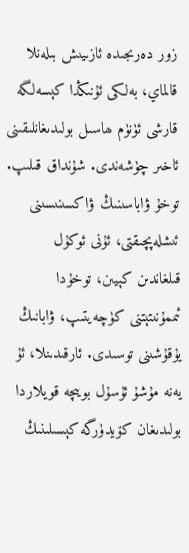زور دەرىجىدە ئازىيىش بىلەنلا قالماي، بەلكى ئۇنىڭدا كېسەلگە قارشى ئۈنۈم ھاسىل بولىدىغانلىقىنى ئاخىر چۈشەندى. شۇنداق قىلىپ. توخۇ ۋاباسىنىڭ ۋاكسىنىسىنى ئىشلەپچىقتى، ئۇنى ئوكۇل قىلغاندىن كېيىن، توخۇدا ئىممۇنىتېتنى كۈچەيتىپ، ۋابانىڭ يۇقۇشىنى توسىدى. ئارقىدىنلا، ئۇ يەنە مۇشۇ ئۇسۇل بويىچە قويلاردا بولىدىغان كۆيدۈرگە كېسىلىنىڭ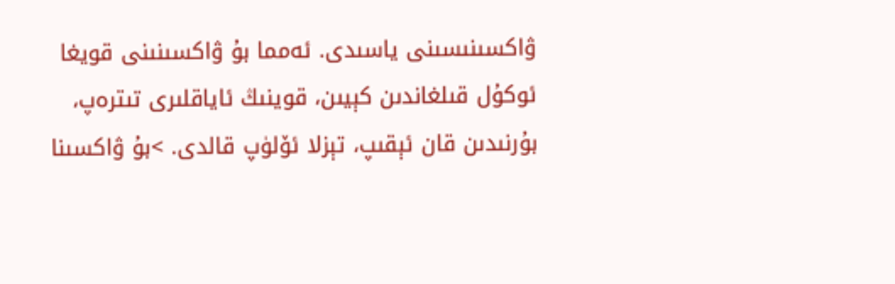ۋاكسىنىسىنى ياسىدى. ئەمما بۇ ۋاكسىنىنى قويغا ئوكۇل قىلغاندىن كېيىن، قوينىڭ ئاياقلىرى تىترەپ، بۇرنىدىن قان ئېقىپ، تېزلا ئۆلۈپ قالدى. >بۇ ۋاكسىنا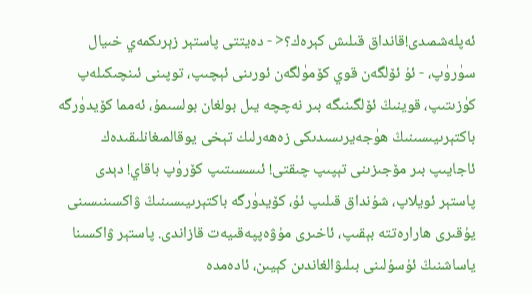ئەپلەشمىدى!قانداق قىلىش كېرەك؟< - دەيتتى پاستېر زېرىكمەي خىيال سۈرۈپ، - ئۇ ئۆلگەن قوي كۆمۈلگەن ئورىنى ئېچىپ، توپىنى ئىنچىكىلەپ كۈزىتىپ، قوينىڭ ئۆلگىنىگە بىر نەچچە يىل بولغان بولسىمۇ، ئەمما كۆيدۈرگە باكتېرىيىسىنىڭ ھۈجەيرىسىدىكى زەھەرلىك تېخى يوقالمىغانلىقىدەك ئاجايىپ بىر مۆجىزىنى تېپىپ چىقتى! ئىسسىتىپ كۆرۈپ باقاي! دېدى پاستېر ئويلاپ، شۇنداق قىلىپ ئۇ، كۆيدۈرگە باكتېرىيىسىنىڭ ۋاكسىنىسىنى يۇقىرى ھارارەتتە بېقىپ، ئاخىرى مۇۋەپپەقىيەت قازاندى. پاستېر ۋاكسىنا ياساشنىڭ ئۇسۇلىنى بىلىۋالغاندىن كېيىن، ئادەمدە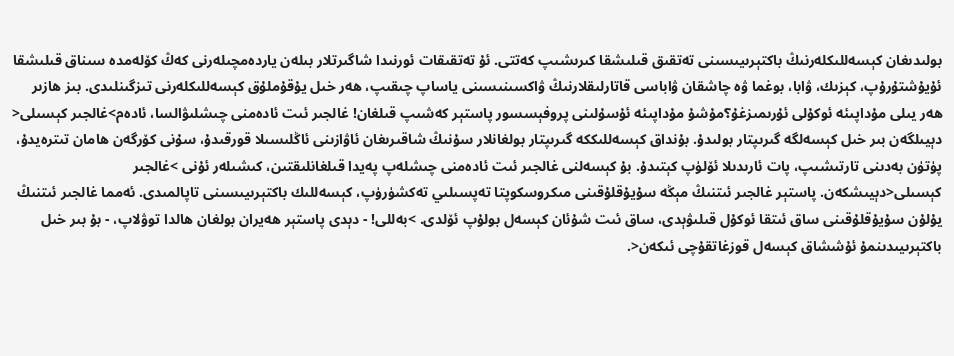بولىدىغان كېسەللىكلەرنىڭ باكتېرىيىسىنى تەتقىق قىلىشقا كىرىشىپ كەتتى. ئۇ تەتقىقات ئورنىدا شاگىرتلار بىلەن ياردەمچىلەرنى كەڭ كۆلەمدە سىناق قىلىشقا ئۇيۇشتۇرۇپ، كېزىك، ۋابا، بوغما ۋە چاشقان ۋاباسى قاتارلىقلارنىڭ ۋاكسىنىسىنى ياساپ چىقىپ، ھەر خىل يۇقۇملۇق كېسەللىكلەرنى تىزگىنلىدى. بىز ھازىر ھەر يىلى مۇداپىئە ئوكۇلى ئۇرىمىزغۇ؟مۇشۇ مۇداپىئە ئۇسۇلىنى پروفېسسور پاستېر كەشىپ قىلغان! غالجىر ئىت ئادەمنى چىشلىۋالسا، ئادەم>غالجىر كېسىلى< دېيىلگەن بىر خىل كېسەلگە گىرىپتار بولىدۇ. بۇنداق كېسەللىككە گىرىپتار بولغانلار سۇنىڭ شاقىرىغان ئاۋازىنى ئاڭلىسىلا قورقىدۇ، سۇنى كۆرگەن ھامان تىترەيدۇ، پۈتۈن بەدىنى تارتىشىپ، پات ئارىدىلا ئۆلۈپ كېتىدۇ. بۇ كېسەلنى غالجىر ئىت ئادەمنى چىشلەپ پەيدا قىلغانلىقتىن، كىشىلەر ئۇنى >غالجىر كېسىلى<دېيىشكەن. پاستېر غالجىر ئىتنىڭ مېڭە سۇيۇقلۇقىنى مىكروسكوپتا تەپسىلىي تەكشۈرۈپ، كېسەللىك باكتېرىيىسىنى تاپالمىدى. ئەمما غالجىر ئىتنىڭ يۇلۇن سۇيۇقلۇقىنى ساق ئىتقا ئوكۇل قىلىۋېدى، ساق ئىت شۇئان كېسەل بولۇپ ئۆلدى. >بەللى! - دېدى پاستېر ھەيران بولغان ھالدا توۋلاپ، - بۇ بىر خىل باكتېرىيىدىنمۇ ئۇششاق كېسەل قوزغاتقۇچى ئىكەن<.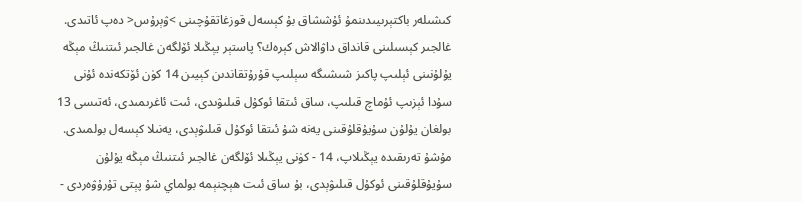كىشىلەر باكتېرىيىدىنمۇ ئۇششاق بۇ كېسەل قوزغاتقۇچىنى >ۋېرۇس< دەپ ئاتىدى. غالجىر كېسىلىنى قانداق داۋالاش كېرەك؟ پاستېر يېڭىلا ئۆلگەن غالجىر ئىتنىڭ مېڭە يۇلۇنىنى ئېلىپ پاكىز شىشىگە سېلىپ قۇرۇتقاندىن كېيىن 14 كۈن ئۆتكەندە ئۇنى سۇدا ئېزىپ ئۇماچ قىلىپ، ساق ئىتقا ئوكۇل قىلىۋىدى، ئىت ئاغرىمىدى، ئەتىسى 13 بولغان يۇلۇن سۇيۇقلۇقىنى يەنە شۇ ئىتقا ئوكۇل قىلىۋېدى، يەنىلا كېسەل بولمىدى. مۇشۇ تەرىقىدە يېڭىلاپ، 14 - كۈنى يېڭىلا ئۆلگەن غالجىر ئىتنىڭ مېڭە يۇلۇن سۇيۇقلۇقىنى ئوكۇل قىلىۋېدى، بۇ ساق ئىت ھېچنېمە بولماي شۇ پېتى تۇرۇۋەردى -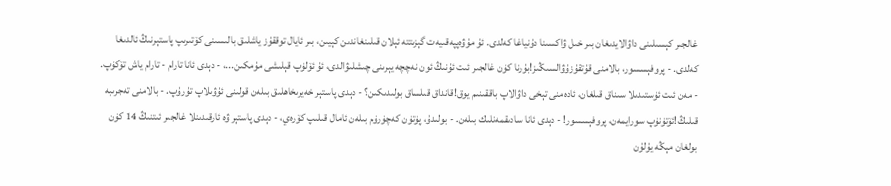غالجىر كېسىلىنى داۋالايدىغان بىر خىل ۋاكسىنا دۇنياغا كەلدى. ئۇ مۇۋەپپەقىيەت گېزىتتە ئېلان قىلىنغاندىن كېيىن، بىر ئايال توققۇز ياشلىق بالىسىنى كۆتىرىپ پاستېرنىڭ ئالدىغا كەلدى. - پروفېسسور، بالامنى قۇتقۇزۇۋالسىڭىز!بۇرنا كۈن غالجىر ئىت ئۇنىڭ ئون نەچچە يېرىنى چىشلىۋالدى، ئۇ ئۆلۈپ قېلىشى مۇمكىن...، - دېدى ئانا تارام - تارام ياش تۆكۈپ. - مەن ئىت ئۈستىدىلا سىناق قىلغان، ئادەمنى تېخى داۋالاپ باققىنىم يوق!قانداق قىلساق بولىدىكىن؟ - دېدى پاستېر خەيرىخاھلىق بىلەن قولىنى ئۇۋىلاپ تۇرۇپ. - بالامنى تەجرىبە قىلىڭ!ئۆتۈنۈپ سورايمەن، پروفېسسور! - دېدى ئانا سادىقمەنلىك بىلەن. - بولىدۇ، پۈتۈن كەچۈرۈم بىلەن ئامال قىلىپ كۆرەي، - دېدى پاستېر ۋە ئارقىدىنلا غالجىر ئىتنىڭ 14 كۈن بولغان مېڭە يۇلۇن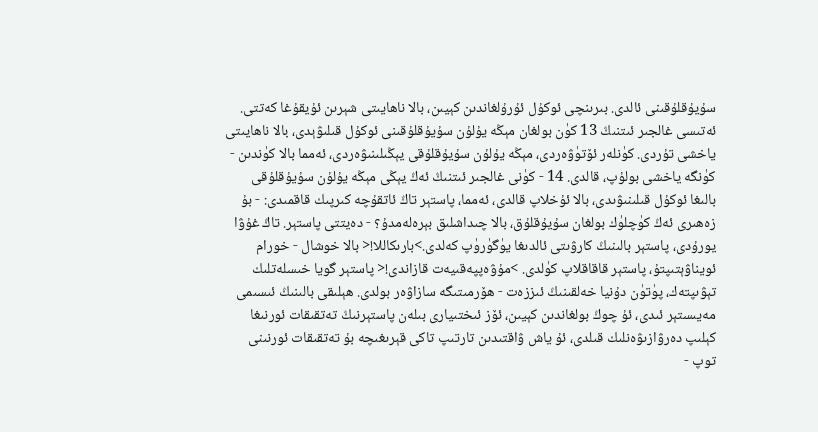سۇيۇقلۇقىنى ئالدى. بىرىنچى ئوكۇل ئۇرۇلغاندىن كېيىن، بالا ناھايىتى شېرىن ئۇيقۇغا كەتتى. ئەتىسى غالجىر ئىتنىڭ 13 كۈن بولغان مېڭە يۇلۇن سۇيۇقلۇقىنى ئوكۇل قىلىۋېدى، بالا ناھايىتى ياخشى تۇردى. كۈنلەر ئۆتۈۋەردى، مېڭە يۇلۇن سۇيۇقلۇقى يېڭىلىنىۋەردى، ئەمما بالا كۈندىن - كۈنگە ياخشى بولۇپ، قالدى. 14 - كۈنى غالجىر ئىتنىڭ ئەڭ يېڭى مېڭە يۇلۇن سۇيۇقلۇقى بالىغا ئوكۇل قىلىنىۋىدى، بالا ئۇخلاپ قالدى، ئەمما، پاستېر تاڭ ئاتقۇچە كىرپىك قاقمىدى: - بۇ زەھىرى ئەڭ كۈچلۈك بولغان سۇيۇقلۇق، بالا چىداشلىق بېرەلەمدۇ؟ - دەيتتى پاستېر. تاڭ غۇۋا يورۇدى، پاستېر بالىنىڭ كارۋىتى ئالدىغا يۈگۈرۈپ كەلدى.>بارىكاللا!< بالا خوشال - خورام ئويناۋېتىپتۇ، پاستېر قاقاقلاپ كۈلدى. >مۇۋەپپەقىيەت قازاندى!< پاستېر گويا خىسلەتلىك تېۋىپتەك، پۈتۈن دۇنيا خەلقىنىڭ ئىززەت - ھۆرمىتىگە سازاۋەر بولدى. ھېلىقى بالىنىڭ ئىسىمى مەيىستېر ئىدى، ئۇ چوڭ بولغاندىن كېيىن، ئۆز ئىختىيارى بىلەن پاستېرنىڭ تەتقىقات ئورنىغا كېلىپ دەرۋازىۋەنلىك قىلدى، ئۇ ياش ۋاقتىدىن تارتىپ تاكى قېرىغىچە بۇ تەتقىقات ئورنىنى توپ -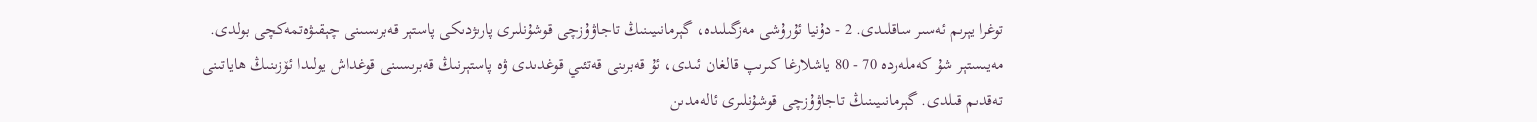توغرا يېرىم ئەسىر ساقلىدى. 2 - دۇنيا ئۇرۇشى مەزگىلىدە، گېرمانىيىنىڭ تاجاۋۇزچى قوشۇنلىرى پارىژدىكى پاستېر قەبرىسىنى چېقىۋەتمەكچى بولدى. مەيىستېر شۇ كەملەردە 70 - 80 ياشلارغا كىرىپ قالغان ئىدى، ئۇ قەبرىنى قەتئىي قوغدىدى ۋە پاستېرنىڭ قەبرىسىنى قوغداش يولىدا ئۆزىنىڭ ھاياتىنى تەقدىم قىلدى. گېرمانىيىنىڭ تاجاۋۇزچى قوشۇنلىرى ئالەمدىن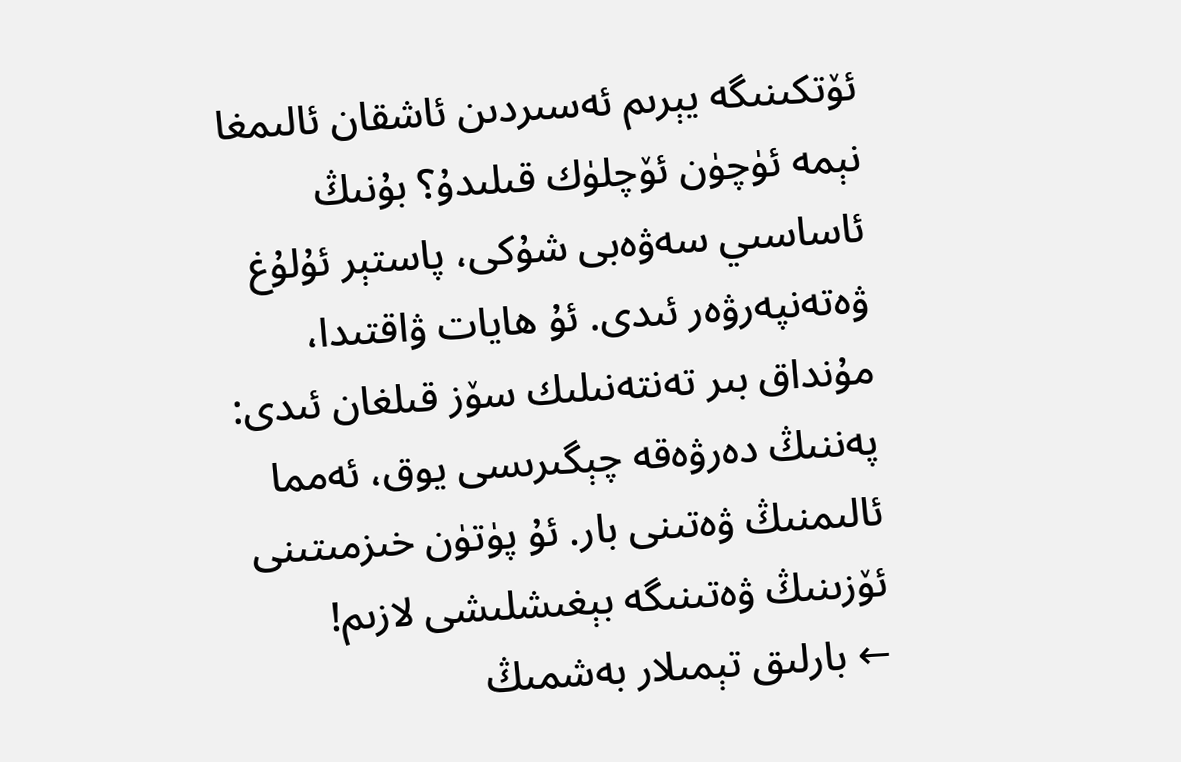ئۆتكىنىگە يېرىم ئەسىردىن ئاشقان ئالىمغا نېمە ئۈچۈن ئۆچلۈك قىلىدۇ؟ بۇنىڭ ئاساسىي سەۋەبى شۇكى، پاستېر ئۇلۇغ ۋەتەنپەرۋەر ئىدى. ئۇ ھايات ۋاقتىدا، مۇنداق بىر تەنتەنىلىك سۆز قىلغان ئىدى: پەننىڭ دەرۋەقە چېگىرىسى يوق، ئەمما ئالىمنىڭ ۋەتىنى بار. ئۇ پۈتۈن خىزمىتىنى ئۆزىنىڭ ۋەتىنىگە بېغىشلىشى لازىم!
← بارلىق تېمىلار بەشمىڭ